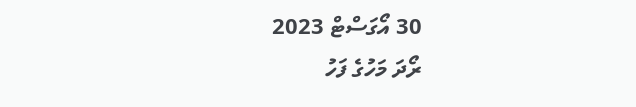30 އޯގަސްޓް 2023
ރޯދަ މަހުގެ ފަހު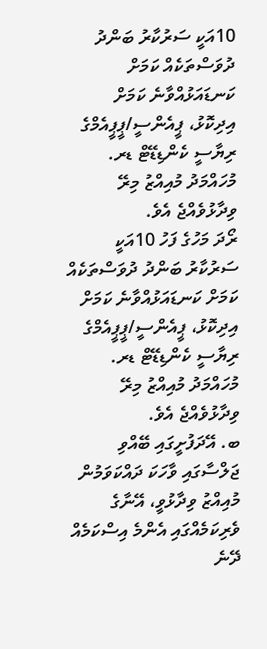10އަކީ ސަރުކާރު ބަންދު ދުވަސްތަކެއް ކަމަށް ކަނޑައަޅުއްވާނެ ކަމަށް އިދިކޮޅު، ޕީއެންސީ/ޕީޕީއެމްގެ ރިޔާސީ ކެންޑިޑޭޓް ޑރ. މުހައްމަދު މުއިއްޒު މިރޭ ވިދާޅުވެއްޖެ އެވެ.
ރޯދަ މަހުގެ ފަހު 10އަކީ ސަރުކާރު ބަންދު ދުވަސްތަކެއް ކަމަށް ކަނޑައަޅުއްވާނެ ކަމަށް އިދިކޮޅު، ޕީއެންސީ/ޕީޕީއެމްގެ ރިޔާސީ ކެންޑިޑޭޓް ޑރ. މުހައްމަދު މުއިއްޒު މިރޭ ވިދާޅުވެއްޖެ އެވެ.
ބ. އޭދަފުށީގައި ބޭއްވި ޖަލްސާގައި ވާހަކަ ދައްކަވަމުން މުއިއްޒު ވިދާޅުވީ، އޭނާގެ ވެރިކަމެއްގައި އެންމެ އިސްކަމެއް ދޭނެ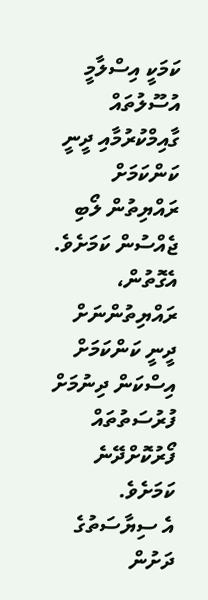ކަމަކީ އިސްލާމީ އުސޫލުތައް ގާއިމްކުރުމާއި ދީނީ ކަންކަމަށް ރައްޔިތުން ލޯބި ޖެއްސުން ކަމަށެވެ. އެގޮތުން، ރައްޔިތުންނަށް ދީނީ ކަންކަމަށް އިސްކަން ދިނުމަށް ފުރުސަތުތައް ފޯރުކޮށްދޭނެ ކަމަށެވެ.
އެ ސިޔާސަތުގެ ދަށުން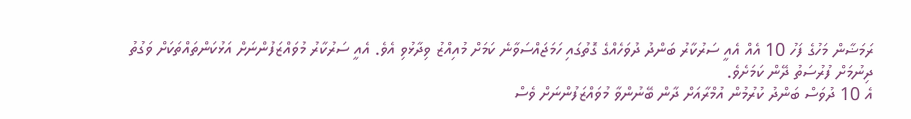ރަމަޟާން މަހުގެ ފަހު 10 އެއް އެއީ ސަރުކާރު ބަންދު ދުވަހެއްގެ ގޮތުގައި ހަމަޖައްސަވާނެ ކަމަށް މުއިއްޒު ވިދާޅުވި އެވެ. އެއީ ސަރުކާރު މުވައްޒަފުންނަށް އަޅުކަންތައްތަކަށް ވަގުތު ދިނުމަށް ފުރުސަތު ދޭން ކަމަށެވެ.
އެ 10 ދުވަސް ބަންދު ކުރުމުން އުމްރާއަށް ދާން ބޭނުންވާ މުވައްޒަފުންނަށް ވެސް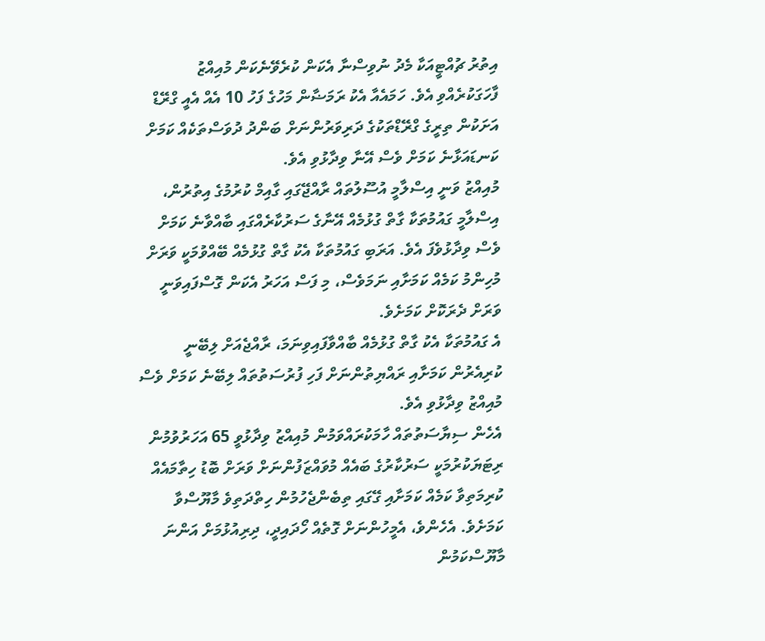އިތުރު ޗުއްޓީއަކާ މެދު ނުވިސްނާ އެކަން ކުރެވޭނެކަން މުއިއްޒު ފާހަގަކުރެއްވި އެވެ. ހަމައެއާ އެކު ރަމަޟާން މަހުގެ ފަހު 10 އެއް އެއީ ގްރޭޑް އަށަކުން ތިރީގެ ގްރޭޑްތަކުގެ ދަރިވަރުންނަށް ބަންދު ދުވަސްތަކެއް ކަމަށް ކަނޑައަޅާނެ ކަމަށް ވެސް އޭނާ ވިދާޅުވި އެވެ.
މުއިއްޒު ވަނީ އިސްލާމީ އުސޫލުތައް ރާއްޖޭގައި ގާއިމް ކުރުމުގެ އިތުރުން، އިސްލާމީ ގައުމުތަކާ ގާތް ގުޅުމެއް އޭނާގެ ސަރުކާރެއްގައި ބާއްވާނެ ކަމަށް ވެސް ވިދާޅުވެފަ އެވެ. އަރަބި ގައުމުތަކާ އެކު ގާތް ގުޅުމެއް ބޭއްވުމަކީ ވަރަށް މުހިންމު ކަމެއް ކަމަށާއި ނަމަވެސް، މި ފަސް އަހަރު އެކަން ގޮސްފައިވަނީ ވަރަށް ދެރަކޮށް ކަމަށެވެ.
އެ ގައުމުތަކާ އެކު ގާތް ގުޅުމެއް ބާއްވާފައިވިނަމަ، ރާއްޖެއަށް ލިބޭނީ ކުރިއެރުން ކަމަށާއި ރައްޔިތުންނަށް ފަހި ފުރުސަތުތައް ލިބޭނެ ކަމަށް ވެސް މުއިއްޒު ވިދާޅުވި އެވެ.
އެހެން ސިޔާސަތުތައް ހާމަކުރައްވަމުން މުއިއްޒު ވިދާޅުވީ 65 އަހަރުވުމުން ރިޓަޔަކުރުމަކީ ސަރުކާރުގެ ބައެއް މުވައްޒަފުންނަށް ވަރަށް ބޮޑު ހިތާމައެއް ކުރިމަތިވާ ކަމެއް ކަމަށާއި ގޭގައި ތިބެންޖެހުމުން ހިތްދަތިވެ މާޔޫސްވާ ކަމަށެވެ. އެހެންވެ، އެމީހުންނަށް ގޮތެއް ހޯދައިދީ، ދިރިއުޅުމަށް އަންނަ މާޔޫސްކަމުން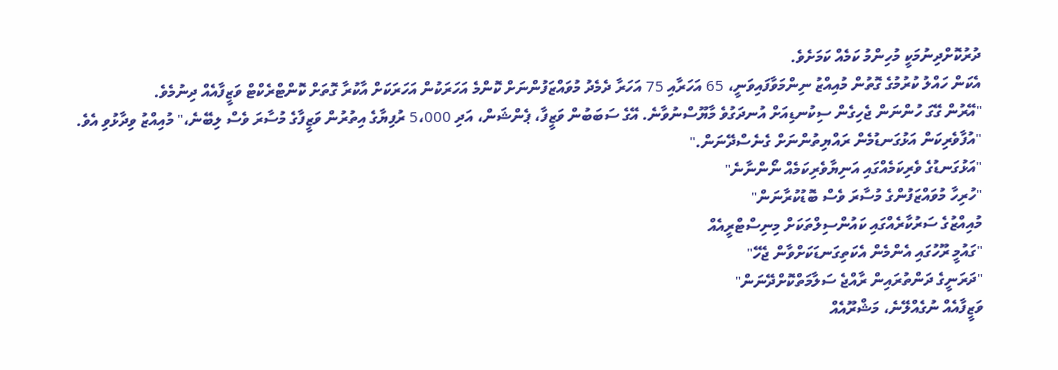ދުރުކޮށްދިނުމަކީ މުހިންމު ކަމެއް ކަމަށެވެ.
އެކަން ހައްލު ކުރުމުގެ ގޮތުން މުއިއްޒު ނިންމަވާފައިވަނީ، 65 އަހަރާއި 75 އަހަރާ ދެމެދު މުވައްޒަފުންނަށް ކޮންމެ އަހަރަކުން އަހަރަކަށް އާކުރާ ގޮތަށް ކޮންޓްރެކްޓް ވަޒީފާއެއް ދިނުމެވެ.
"އޭރުން ގޭގަ ހުންނަން ޖެހިގެން ސިކުނޑިއަށް އުނދަގުވެ މާޔޫސްނުވާނެ. އޭގެ ސަބަބުން ވަޒީފާ، ޕެންޝަން، އަދި 5،000 ރުފިޔާގެ އިތުރުން ވަޒީފާގެ މުސާރަ ވެސް ލިބޭނެ،" މުއިއްޒު ވިދާޅުވި އެވެ.
"އުފާވެރިކަން އަޅުގަނޑުމެން ރައްޔިތުންނަށް ގެނެސްދޭނަން."
"އަޅުގަނޑުގެ ވެރިކަމެއްގައި އަނިޔާވެރިކަމެއް ނޯންނާނެ"
"ހުރިހާ މުވައްޒަފުންގެ މުސާރަ ވެސް ބޮޑުކުރާނަން"
މުއިއްޒުގެ ސަރުކާރެއްގައި ކައުންސިލްތަކަށް މިނިސްޓްރީއެއް
"ގައުމީ ރޫހުގައި އެންމެން އެކަތިގަނޑަކަށްވާން ޖެހޭ"
"ދަރަނީގެ ދަންތުރައިން ރާއްޖެ ސަލާމަތްކޮށްދޭނަން"
ވަޒީފާއެއް ނުގެއްލޭނެ، މަޝްރޫއެއް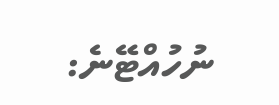ނުހުއްޓޭނެ: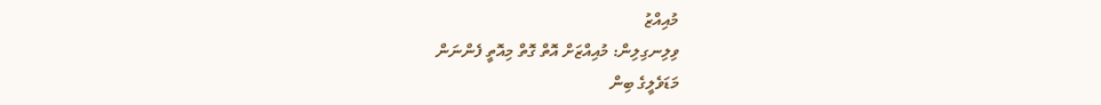މުއިއްޒު
ވިލިނގިލިން: މުއިއްޒަށް އޮތް ގޮތް މިއޮތީ ފެންނަން
މަޑަވެލީގެ ބިން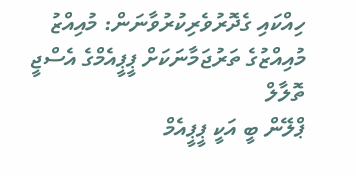ހިއްކައި ގެދޮރުވެރިކުރުވާނަން: މުއިއްޒު
މުއިއްޒުގެ ތަރުޖަމާނަކަށް ޕީޕީއެމްގެ އެސްޖީ ތޮލާލް
ޕްލޭން ބީ އަކީ ޕީޕީއެމް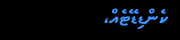ކެންޑިޑޭޓެއް،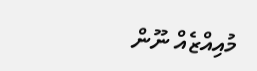މުއިއްޒެއް ނޫން